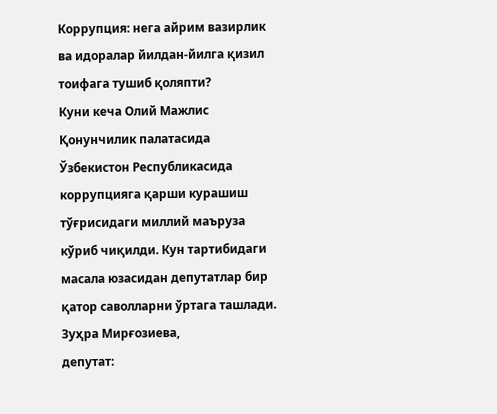Коррупция: нега айрим вазирлик ва идоралар йилдан-йилга қизил тоифага тушиб қоляпти?
Куни кеча Олий Мажлис Қонунчилик палатасида Ўзбекистон Республикасида коррупцияга қарши курашиш тўғрисидаги миллий маъруза кўриб чиқилди. Кун тартибидаги масала юзасидан депутатлар бир қатор саволларни ўртага ташлади.
Зуҳра Мирғозиева,
депутат: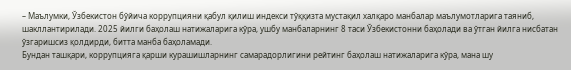– Маълумки, Ўзбекистон бўйича коррупцияни қабул қилиш индекси тўққизта мустақил халқаро манбалар маълумотларига таяниб, шакллантирилади. 2025 йилги баҳолаш натижаларига кўра, ушбу манбаларнинг 8 таси Ўзбекистонни баҳолади ва ўтган йилга нисбатан ўзгаришсиз қолдирди, битта манба баҳоламади.
Бундан ташқари, коррупцияга қарши курашишларнинг самарадорлигини рейтинг баҳолаш натижаларига кўра, мана шу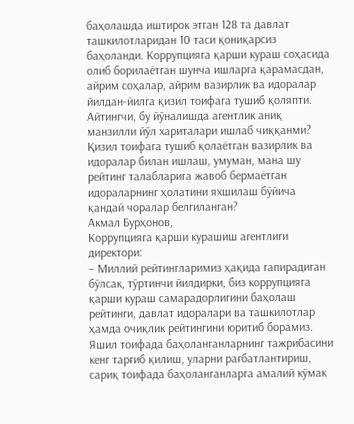баҳолашда иштирок этган 128 та давлат ташкилотларидан 10 таси қониқарсиз баҳоланди. Коррупцияга қарши кураш соҳасида олиб борилаётган шунча ишларга қарамасдан, айрим соҳалар, айрим вазирлик ва идоралар йилдан-йилга қизил тоифага тушиб қоляпти. Айтингчи, бу йўналишда агентлик аниқ манзилли йўл хариталари ишлаб чиққанми? Қизил тоифага тушиб қолаётган вазирлик ва идоралар билан ишлаш, умуман, мана шу рейтинг талабларига жавоб бермаётган идораларнинг ҳолатини яхшилаш бўйича қандай чоралар белгиланган?
Акмал Бурҳонов,
Коррупцияга қарши курашиш агентлиги директори:
– Миллий рейтингларимиз ҳақида гапирадиган бўлсак, тўртинчи йилдирки, биз коррупцияга қарши кураш самарадорлигини баҳолаш рейтинги, давлат идоралари ва ташкилотлар ҳамда очиқлик рейтингини юритиб борамиз. Яшил тоифада баҳоланганларнинг тажрибасини кенг тарғиб қилиш, уларни рағбатлантириш, сариқ тоифада баҳоланганларга амалий кўмак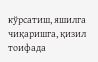кўрсатиш, яшилга чиқаришга, қизил тоифада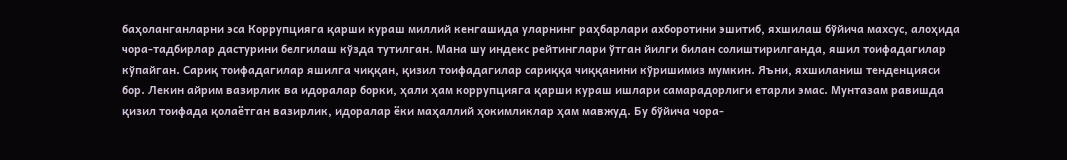баҳоланганларни эса Коррупцияга қарши кураш миллий кенгашида уларнинг раҳбарлари ахборотини эшитиб, яхшилаш бўйича махсус, алоҳида чора-тадбирлар дастурини белгилаш кўзда тутилган. Мана шу индекс рейтинглари ўтган йилги билан солиштирилганда, яшил тоифадагилар кўпайган. Сариқ тоифадагилар яшилга чиққан, қизил тоифадагилар сариққа чиққанини кўришимиз мумкин. Яъни, яхшиланиш тенденцияси бор. Лекин айрим вазирлик ва идоралар борки, ҳали ҳам коррупцияга қарши кураш ишлари самарадорлиги етарли эмас. Мунтазам равишда қизил тоифада қолаётган вазирлик, идоралар ёки маҳаллий ҳокимликлар ҳам мавжуд. Бу бўйича чора-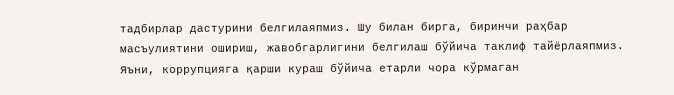тадбирлар дастурини белгилаяпмиз. Шу билан бирга, биринчи раҳбар масъулиятини ошириш, жавобгарлигини белгилаш бўйича таклиф тайёрлаяпмиз. Яъни, коррупцияга қарши кураш бўйича етарли чора кўрмаган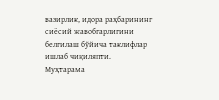вазирлик, идора раҳбарининг сиёсий жавобгарлигини белгилаш бўйича таклифлар ишлаб чиқиляпти.
Муҳтарама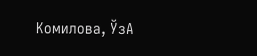Комилова, ЎзА